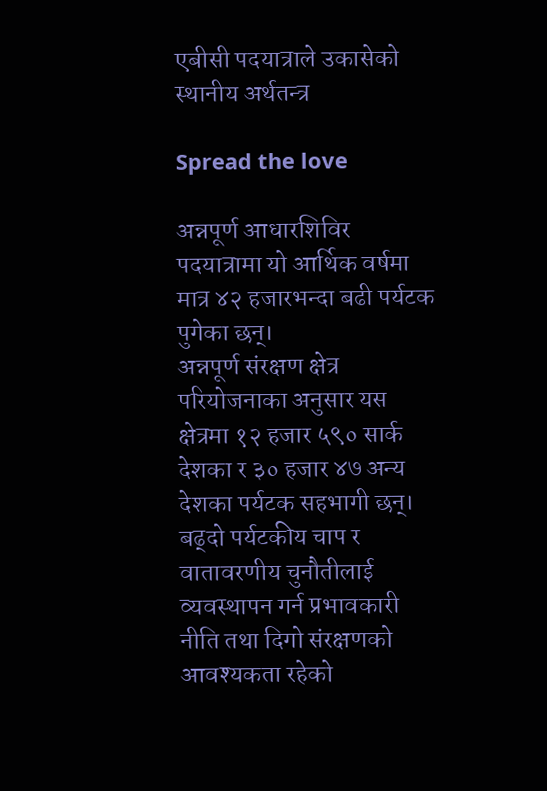एबीसी पदयात्राले उकासेको स्थानीय अर्थतन्त्र

Spread the love

अन्नपूर्ण आधारशिविर पदयात्रामा यो आर्थिक वर्षमा मात्र ४२ हजारभन्दा बढी पर्यटक पुगेका छन्।
अन्नपूर्ण संरक्षण क्षेत्र परियोजनाका अनुसार यस क्षेत्रमा १२ हजार ५९० सार्क देशका र ३० हजार ४७ अन्य देशका पर्यटक सहभागी छन्।
बढ्दो पर्यटकीय चाप र वातावरणीय चुनौतीलाई व्यवस्थापन गर्न प्रभावकारी नीति तथा दिगो संरक्षणको आवश्यकता रहेको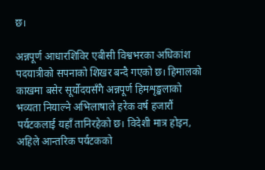छ।

अन्नपूर्ण आधारशिविर एबीसी विश्वभरका अधिकांश पदयात्रीको सपनाको शिखर बन्दै गएको छ। हिमालको काखमा बसेर सूर्योदयसँगै अन्नपूर्ण हिमशृङ्खलाको भव्यता नियाल्ने अभिलाषाले हरेक वर्ष हजारौं पर्यटकलाई यहाँ तानिरहेको छ। विदेशी मात्र होइन, अहिले आन्तरिक पर्यटकको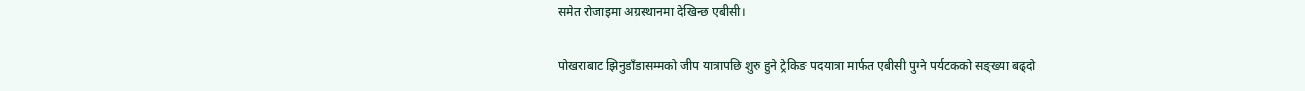समेत रोजाइमा अग्रस्थानमा देखिन्छ एबीसी।

पोखराबाट झिनुडाँडासम्मको जीप यात्रापछि शुरु हुने ट्रेकिङ पदयात्रा मार्फत एबीसी पुग्ने पर्यटकको सङ्ख्या बढ्दो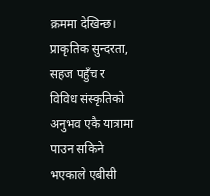क्रममा देखिन्छ। प्राकृतिक सुन्दरता, सहज पहुँच र विविध संस्कृतिको अनुभव एकै यात्रामा पाउन सकिने भएकाले एबीसी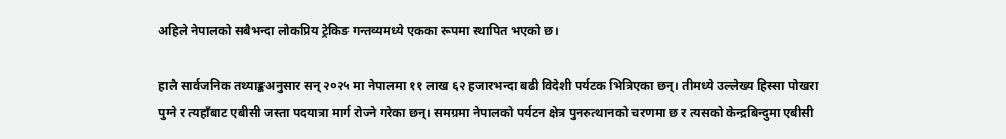अहिले नेपालको सबैभन्दा लोकप्रिय ट्रेकिङ गन्तव्यमध्ये एकका रूपमा स्थापित भएको छ।

हालै सार्वजनिक तथ्याङ्कअनुसार सन् २०२५ मा नेपालमा ११ लाख ६२ हजारभन्दा बढी विदेशी पर्यटक भित्रिएका छन्। तीमध्ये उल्लेख्य हिस्सा पोखरा पुग्ने र त्यहाँबाट एबीसी जस्ता पदयात्रा मार्ग रोज्ने गरेका छन्। समग्रमा नेपालको पर्यटन क्षेत्र पुनरुत्थानको चरणमा छ र त्यसको केन्द्रबिन्दुमा एबीसी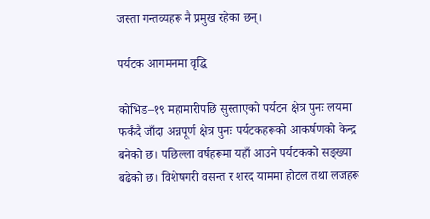जस्ता गन्तव्यहरू नै प्रमुख रहेका छन्।

पर्यटक आगमनमा वृद्धि

कोभिड–१९ महामारीपछि सुस्ताएको पर्यटन क्षेत्र पुनः लयमा फर्कंदै जाँदा अन्नपूर्ण क्षेत्र पुनः पर्यटकहरूको आकर्षणको केन्द्र बनेको छ। पछिल्ला वर्षहरूमा यहाँ आउने पर्यटकको सङ्ख्या बढेको छ। विशेषगरी वसन्त र शरद याममा होटल तथा लजहरू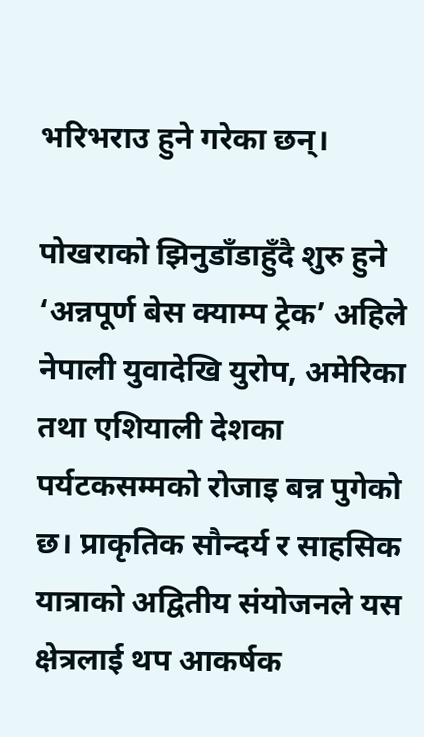भरिभराउ हुने गरेका छन्।

पोखराको झिनुडाँडाहुँदै शुरु हुने ‘अन्नपूर्ण बेस क्याम्प ट्रेक’ अहिले नेपाली युवादेखि युरोप, अमेरिका तथा एशियाली देशका पर्यटकसम्मको रोजाइ बन्न पुगेको छ। प्राकृतिक सौन्दर्य र साहसिक यात्राको अद्वितीय संयोजनले यस क्षेत्रलाई थप आकर्षक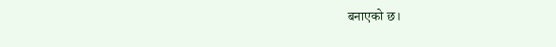बनाएको छ।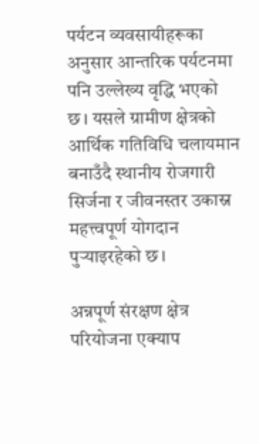पर्यटन व्यवसायीहरूका अनुसार आन्तरिक पर्यटनमा पनि उल्लेख्य वृद्धि भएको छ। यसले ग्रामीण क्षेत्रको आर्थिक गतिविधि चलायमान बनाउँदै स्थानीय रोजगारी सिर्जना र जीवनस्तर उकास्न महत्त्वपूर्ण योगदान पुर्‍याइरहेको छ।

अन्नपूर्ण संरक्षण क्षेत्र परियोजना एक्याप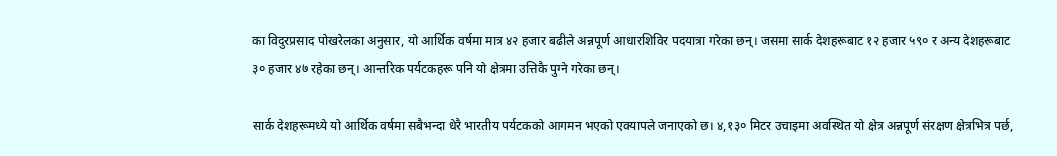का विदुरप्रसाद पोखरेलका अनुसार, यो आर्थिक वर्षमा मात्र ४२ हजार बढीले अन्नपूर्ण आधारशिविर पदयात्रा गरेका छन्। जसमा सार्क देशहरूबाट १२ हजार ५९० र अन्य देशहरूबाट ३० हजार ४७ रहेका छन्। आन्तरिक पर्यटकहरू पनि यो क्षेत्रमा उत्तिकै पुग्ने गरेका छन्।

सार्क देशहरूमध्ये यो आर्थिक वर्षमा सबैभन्दा धेरै भारतीय पर्यटकको आगमन भएको एक्यापले जनाएको छ। ४,१३० मिटर उचाइमा अवस्थित यो क्षेत्र अन्नपूर्ण संरक्षण क्षेत्रभित्र पर्छ,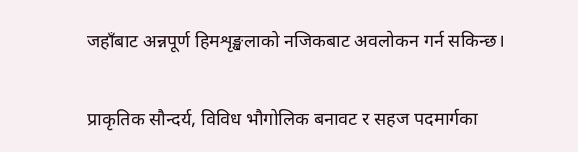जहाँबाट अन्नपूर्ण हिमशृङ्खलाको नजिकबाट अवलोकन गर्न सकिन्छ।

प्राकृतिक सौन्दर्य, विविध भौगोलिक बनावट र सहज पदमार्गका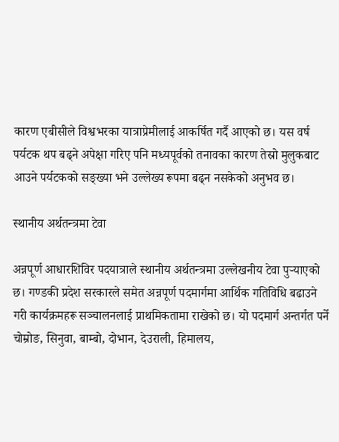कारण एबीसीले विश्वभरका यात्राप्रेमीलाई आकर्षित गर्दै आएको छ। यस वर्ष पर्यटक थप बढ्ने अपेक्षा गरिए पनि मध्यपूर्वको तनावका कारण तेस्रो मुलुकबाट आउने पर्यटकको सङ्ख्या भने उल्लेख्य रूपमा बढ्न नसकेको अनुभव छ।

स्थानीय अर्थतन्त्रमा टेवा

अन्नपूर्ण आधारशिविर पदयात्राले स्थानीय अर्थतन्त्रमा उल्लेखनीय टेवा पुर्‍याएको छ। गण्डकी प्रदेश सरकारले समेत अन्नपूर्ण पदमार्गमा आर्थिक गतिविधि बढाउने गरी कार्यक्रमहरू सञ्चालनलाई प्राथमिकतामा राखेको छ। यो पदमार्ग अन्तर्गत पर्ने चोम्रोङ, सिनुवा, बाम्बो, दोभान, देउराली, हिमालय,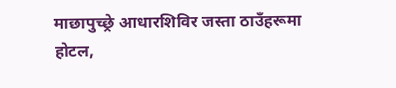माछापुच्छ्रे आधारशिविर जस्ता ठाउँहरूमा होटल,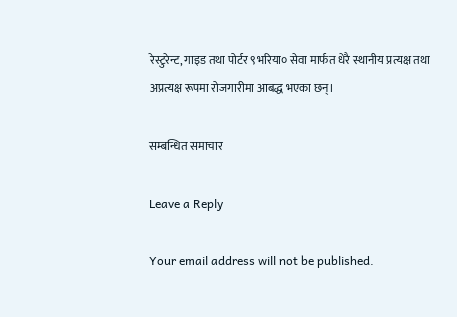रेस्टुरेन्ट, गाइड तथा पोर्टर ९भरिया० सेवा मार्फत धेरै स्थानीय प्रत्यक्ष तथा अप्रत्यक्ष रूपमा रोजगारीमा आबद्ध भएका छन्।

सम्बन्धित समाचार

Leave a Reply

Your email address will not be published.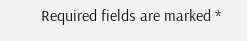Required fields are marked *